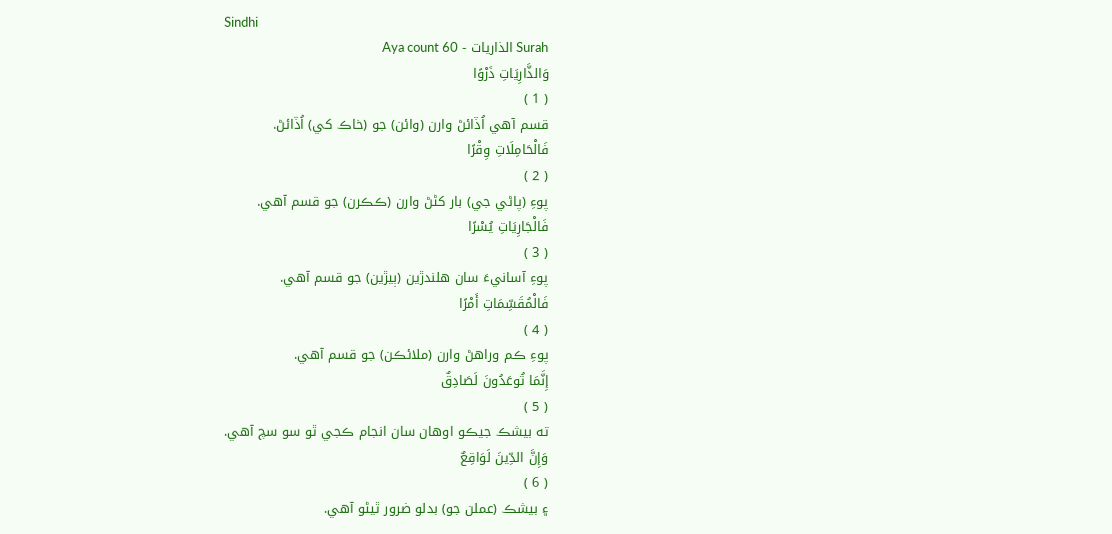Sindhi
Surah الذاريات - Aya count 60
وَالذَّارِيَاتِ ذَرْوًا
( 1 )
قسم آھي اُڏائڻ وارن (وائن) جو (خاڪ کي) اُڏائڻ.
فَالْحَامِلَاتِ وِقْرًا
( 2 )
پوءِ (پاڻي جي) بار کڻڻ وارن (ڪڪرن) جو قسم آھي.
فَالْجَارِيَاتِ يُسْرًا
( 3 )
پوءِ آسانيءَ سان ھلندڙين (ٻيڙين) جو قسم آھي.
فَالْمُقَسِّمَاتِ أَمْرًا
( 4 )
پوءِ ڪم وراھڻ وارن (ملائڪن) جو قسم آھي.
إِنَّمَا تُوعَدُونَ لَصَادِقٌ
( 5 )
ته بيشڪ جيڪو اوھان سان انجام ڪجي ٿو سو سچ آھي.
وَإِنَّ الدِّينَ لَوَاقِعٌ
( 6 )
۽ بيشڪ (عملن جو) بدلو ضرور ٿيڻو آھي.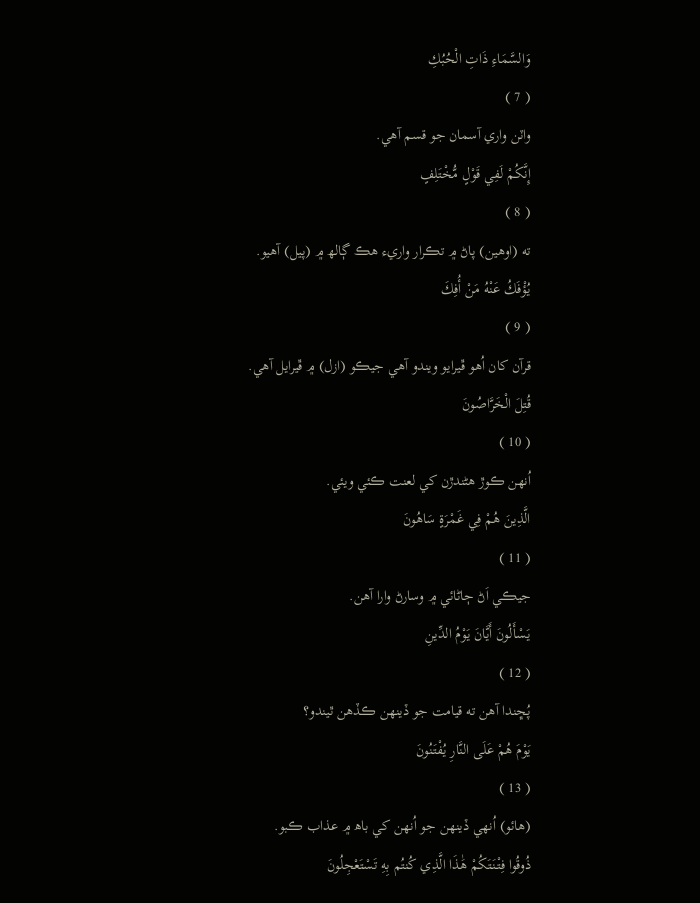وَالسَّمَاءِ ذَاتِ الْحُبُكِ
( 7 )
واٽن واري آسمان جو قسم آھي.
إِنَّكُمْ لَفِي قَوْلٍ مُّخْتَلِفٍ
( 8 )
ته (اوھين) پاڻ ۾ تڪرار واريء ھڪ ڳالھ ۾ (پيل) آھيو.
يُؤْفَكُ عَنْهُ مَنْ أُفِكَ
( 9 )
قرآن کان اُھو ڦيرايو ويندو آھي جيڪو (ازل) ۾ ڦيرايل آھي.
قُتِلَ الْخَرَّاصُونَ
( 10 )
اُنھن ڪوڙ ھڻندڙن کي لعنت ڪئي ويئي.
الَّذِينَ هُمْ فِي غَمْرَةٍ سَاهُونَ
( 11 )
جيڪي اَڻ ڄاڻائي ۾ وسارڻ وارا آھن.
يَسْأَلُونَ أَيَّانَ يَوْمُ الدِّينِ
( 12 )
پُڇندا آھن ته قيامت جو ڏينھن ڪڏھن ٿيندو؟
يَوْمَ هُمْ عَلَى النَّارِ يُفْتَنُونَ
( 13 )
(ھائو) اُنھي ڏينھن جو اُنھن کي باھ ۾ عذاب ڪبو.
ذُوقُوا فِتْنَتَكُمْ هَٰذَا الَّذِي كُنتُم بِهِ تَسْتَعْجِلُونَ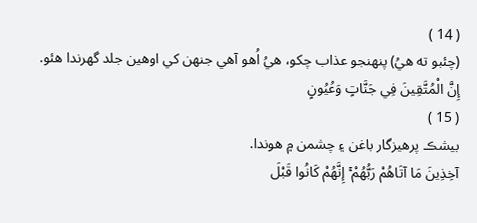( 14 )
(چئبو ته ھيُ) پنھنجو عذاب چکو، ھيُ اُھو آھي جنھن کي اوھين جلد گھرندا ھئو.
إِنَّ الْمُتَّقِينَ فِي جَنَّاتٍ وَعُيُونٍ
( 15 )
بيشڪ پرھيزگار باغن ۽ چشمن ۾ ھوندا.
آخِذِينَ مَا آتَاهُمْ رَبُّهُمْ ۚ إِنَّهُمْ كَانُوا قَبْلَ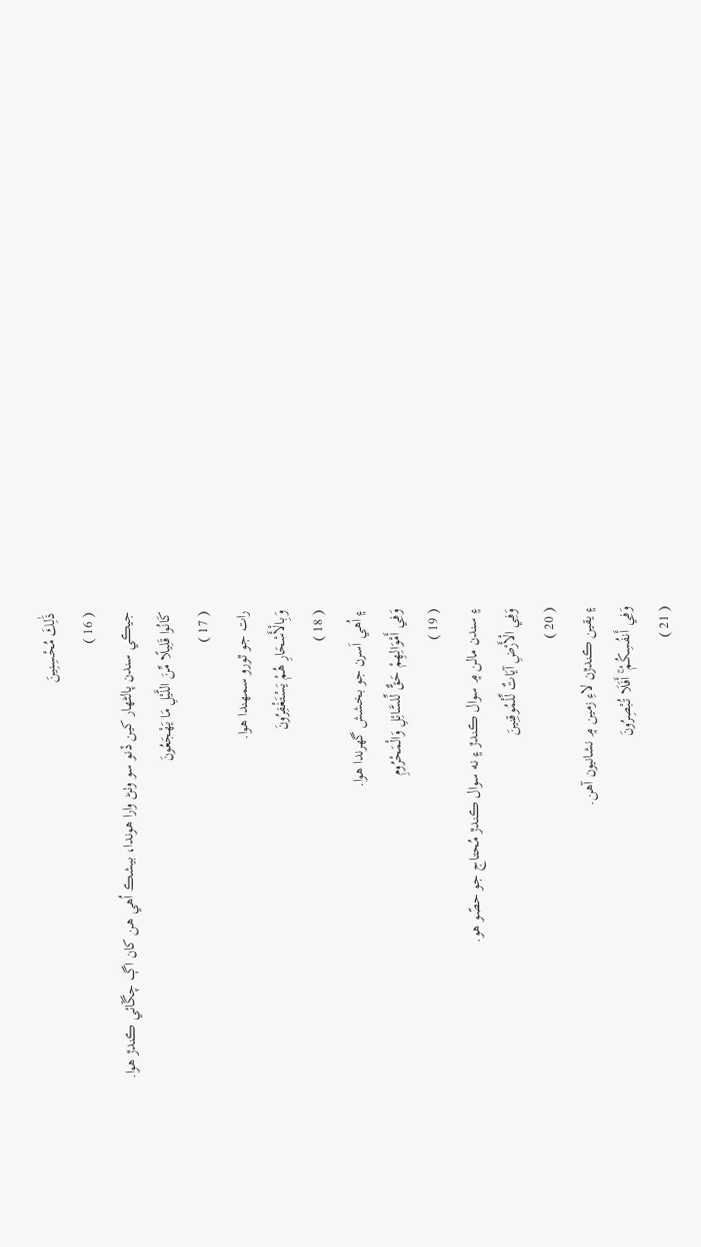ذَٰلِكَ مُحْسِنِينَ
( 16 )
جيڪي سندن پالڻھار کين ڏنو سو وٺڻ وارا ھوندا، بيشڪ اُھي ھن کان اڳ چڱائي ڪندڙ ھوا.
كَانُوا قَلِيلًا مِّنَ اللَّيْلِ مَا يَهْجَعُونَ
( 17 )
رات جو ٿورو سمھندا ھوا.
وَبِالْأَسْحَارِ هُمْ يَسْتَغْفِرُونَ
( 18 )
۽ اُھي اَسرن جو بخشش گھرندا ھوا.
وَفِي أَمْوَالِهِمْ حَقٌّ لِّلسَّائِلِ وَالْمَحْرُومِ
( 19 )
۽ سندن مالن ۾ سوال ڪندڙ ۽ نه سوال ڪندڙ مُحتاج جو حصّو ھو.
وَفِي الْأَرْضِ آيَاتٌ لِّلْمُوقِنِينَ
( 20 )
۽ يقين ڪندڙن لاءِ زمين ۾ نشانيون آھن.
وَفِي أَنفُسِكُمْ ۚ أَفَلَا تُبْصِرُونَ
( 21 )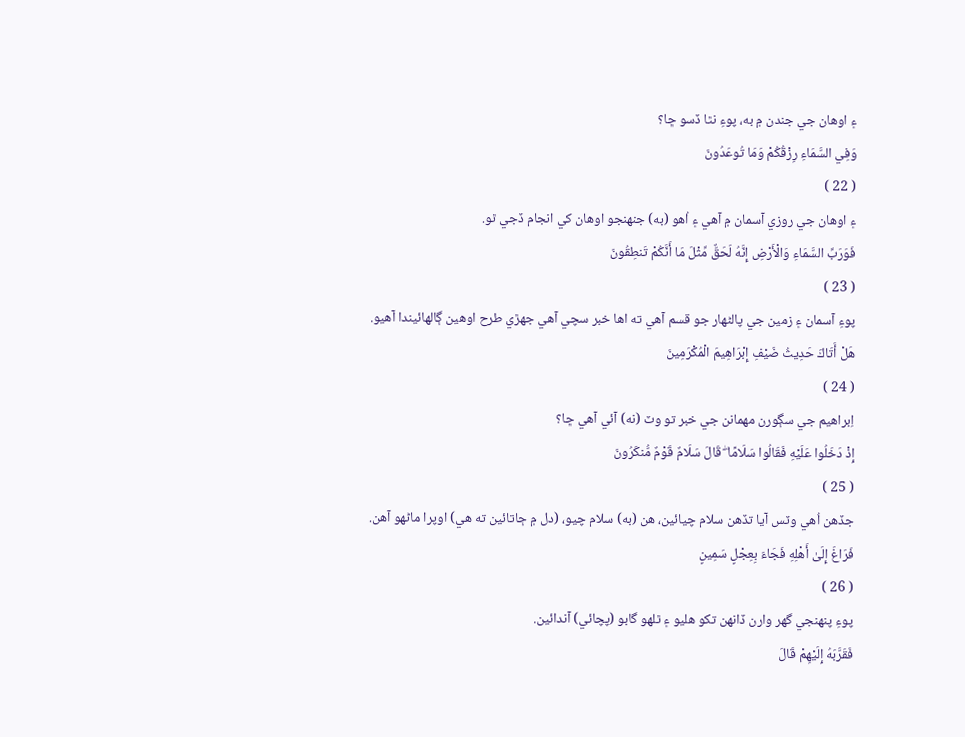۽ اوھان جي جندن ۾ به، پوءِ نٿا ڏسو ڇا؟
وَفِي السَّمَاءِ رِزْقُكُمْ وَمَا تُوعَدُونَ
( 22 )
۽ اوھان جي روزي آسمان ۾ آھي ۽ اُھو (به) جنھنجو اوھان کي انجام ڏجي ٿو.
فَوَرَبِّ السَّمَاءِ وَالْأَرْضِ إِنَّهُ لَحَقٌّ مِّثْلَ مَا أَنَّكُمْ تَنطِقُونَ
( 23 )
پوءِ آسمان ۽ زمين جي پالڻھار جو قسم آھي ته اھا خبر سچي آھي جھڙي طرح اوھين ڳالھائيندا آھيو.
هَلْ أَتَاكَ حَدِيثُ ضَيْفِ إِبْرَاهِيمَ الْمُكْرَمِينَ
( 24 )
اِبراھيم جي سڳورن مھمانن جي خبر تو وٽ (نه) آئي آھي ڇا؟
إِذْ دَخَلُوا عَلَيْهِ فَقَالُوا سَلَامًا ۖ قَالَ سَلَامٌ قَوْمٌ مُّنكَرُونَ
( 25 )
جڏھن اُھي وٽس آيا تڏھن سلام چيائين، ھن (به) سلام چيو، (دل ۾ ڄاتائين ته ھي) اوپرا ماڻھو آھن.
فَرَاغَ إِلَىٰ أَهْلِهِ فَجَاءَ بِعِجْلٍ سَمِينٍ
( 26 )
پوءِ پنھنجي گھر وارن ڏانھن تکو ھليو ۽ ٿلھو گابو (پچائي) آندائين.
فَقَرَّبَهُ إِلَيْهِمْ قَالَ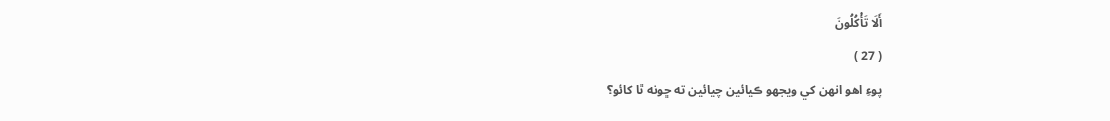أَلَا تَأْكُلُونَ
( 27 )
پوءِ اھو انھن کي ويجھو ڪيائين چيائين ته ڇونه ٿا کائو؟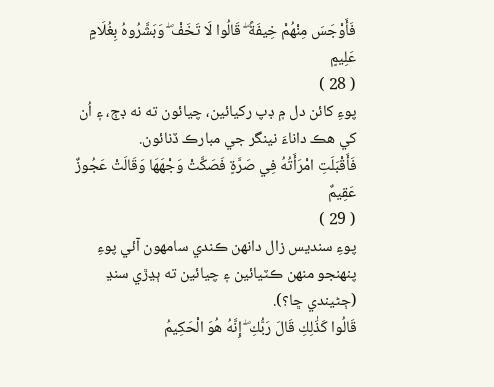فَأَوْجَسَ مِنْهُمْ خِيفَةً ۖ قَالُوا لَا تَخَفْ ۖ وَبَشَّرُوهُ بِغُلَامٍ عَلِيمٍ
( 28 )
پوءِ کائن دل ۾ ڊپ رکيائين، چيائون ته نه ڊڄ، ۽ اُن کي ھڪ داناءَ نينگر جي مبارڪ ڏنائون.
فَأَقْبَلَتِ امْرَأَتُهُ فِي صَرَّةٍ فَصَكَّتْ وَجْهَهَا وَقَالَتْ عَجُوزٌ عَقِيمٌ
( 29 )
پوءِ سنديس زال دانھن ڪندي سامھون آئي پوءِ پنھنجو منھن ڪٽيائين ۽ چيائين ته ٻڍڙي سنڍ (ڄڻيندي ڇا؟).
قَالُوا كَذَٰلِكِ قَالَ رَبُّكِ ۖ إِنَّهُ هُوَ الْحَكِيمُ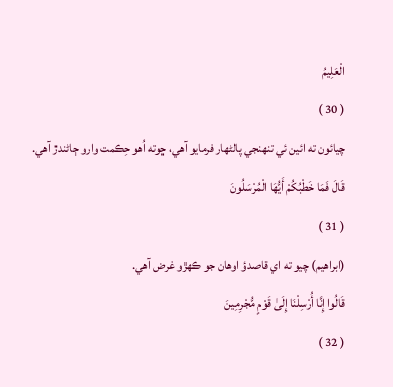الْعَلِيمُ
( 30 )
چيائون ته ائين ئي تنھنجي پالڻھار فرمايو آھي، ڇوته اُھو حِڪمت وارو ڄاڻندڙ آھي.
قَالَ فَمَا خَطْبُكُمْ أَيُّهَا الْمُرْسَلُونَ
( 31 )
(ابراھيم) چيو ته اي قاصدؤ اوھان جو ڪھڙو غرض آھي.
قَالُوا إِنَّا أُرْسِلْنَا إِلَىٰ قَوْمٍ مُّجْرِمِينَ
( 32 )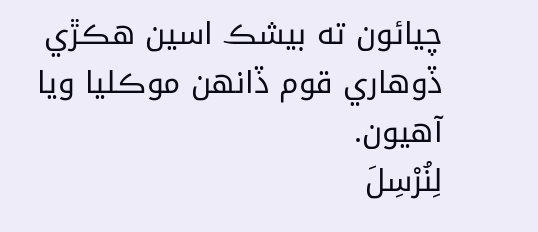چيائون ته بيشڪ اسين ھڪڙي ڏوھاري قوم ڏانھن موڪليا ويا آھيون.
لِنُرْسِلَ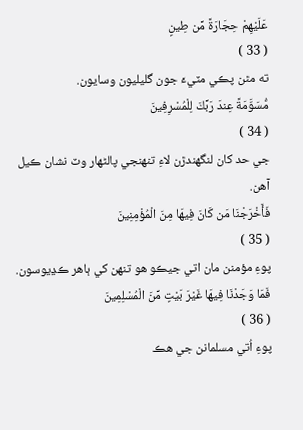عَلَيْهِمْ حِجَارَةً مِّن طِينٍ
( 33 )
ته مٿن پڪي مٽيءَ جون گليليون وسايون.
مُّسَوَّمَةً عِندَ رَبِّكَ لِلْمُسْرِفِينَ
( 34 )
جي حد کان لنگھندڙن لاءِ تنھنجي پالڻھار وٽ نشان ڪيل آھن.
فَأَخْرَجْنَا مَن كَانَ فِيهَا مِنَ الْمُؤْمِنِينَ
( 35 )
پوءِ مؤمنن مان اتي جيڪو ھو تنھن کي ٻاھر ڪڍيوسون.
فَمَا وَجَدْنَا فِيهَا غَيْرَ بَيْتٍ مِّنَ الْمُسْلِمِينَ
( 36 )
پوءِ اُتي مسلمانن جي ھڪ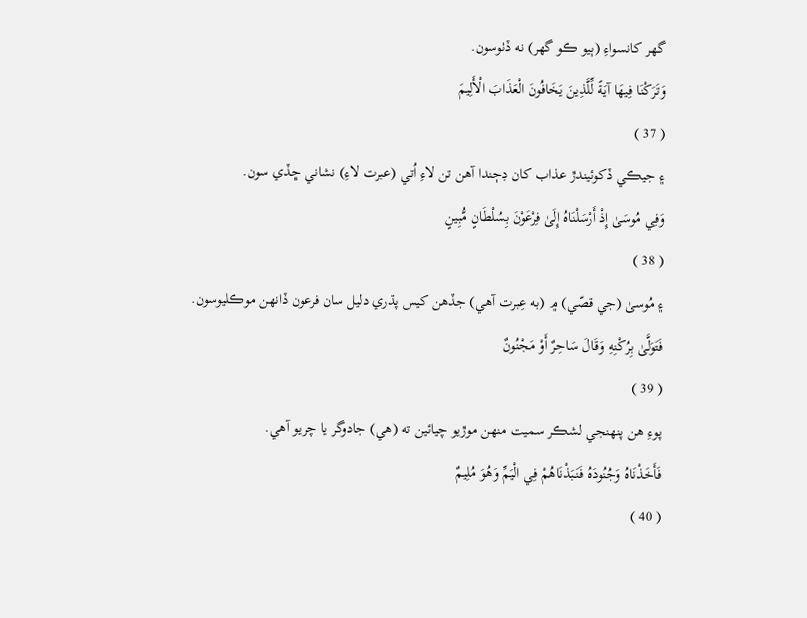گھر کانسواءِ (ٻيو ڪو گھر) نه ڏٺوسون.
وَتَرَكْنَا فِيهَا آيَةً لِّلَّذِينَ يَخَافُونَ الْعَذَابَ الْأَلِيمَ
( 37 )
۽ جيڪي ڏکوئيندڙ عذاب کان ڊڄندا آھن تن لاءِ اُتي (عبرت لاءِ) نشاني ڇڏي سون.
وَفِي مُوسَىٰ إِذْ أَرْسَلْنَاهُ إِلَىٰ فِرْعَوْنَ بِسُلْطَانٍ مُّبِينٍ
( 38 )
۽ مُوسىٰ (جي قصّي) ۾ (به عِبرت آھي) جڏھن کيس پڌري دليل سان فرعون ڏانھن موڪليوسون.
فَتَوَلَّىٰ بِرُكْنِهِ وَقَالَ سَاحِرٌ أَوْ مَجْنُونٌ
( 39 )
پوءِ ھن پنھنجي لشڪر سميت منھن موڙيو چيائين ته (ھي) جادوگر يا چريو آھي.
فَأَخَذْنَاهُ وَجُنُودَهُ فَنَبَذْنَاهُمْ فِي الْيَمِّ وَهُوَ مُلِيمٌ
( 40 )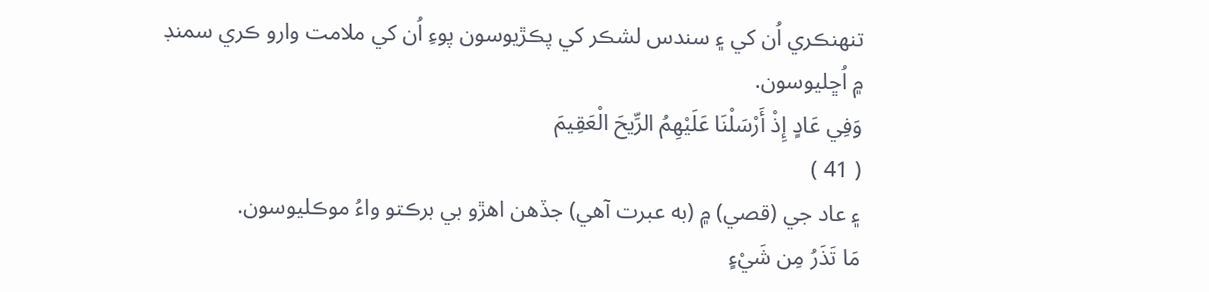تنھنڪري اُن کي ۽ سندس لشڪر کي پڪڙيوسون پوءِ اُن کي ملامت وارو ڪري سمنڊ ۾ اُڇليوسون.
وَفِي عَادٍ إِذْ أَرْسَلْنَا عَلَيْهِمُ الرِّيحَ الْعَقِيمَ
( 41 )
۽ عاد جي (قصي) ۾ (به عبرت آھي) جڏھن اھڙو بي برڪتو واءُ موڪليوسون.
مَا تَذَرُ مِن شَيْءٍ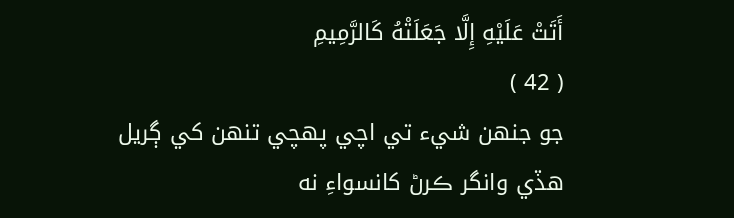أَتَتْ عَلَيْهِ إِلَّا جَعَلَتْهُ كَالرَّمِيمِ
( 42 )
جو جنھن شيء تي اچي پھچي تنھن کي ڳريل ھڏي وانگر ڪرڻ کانسواءِ نه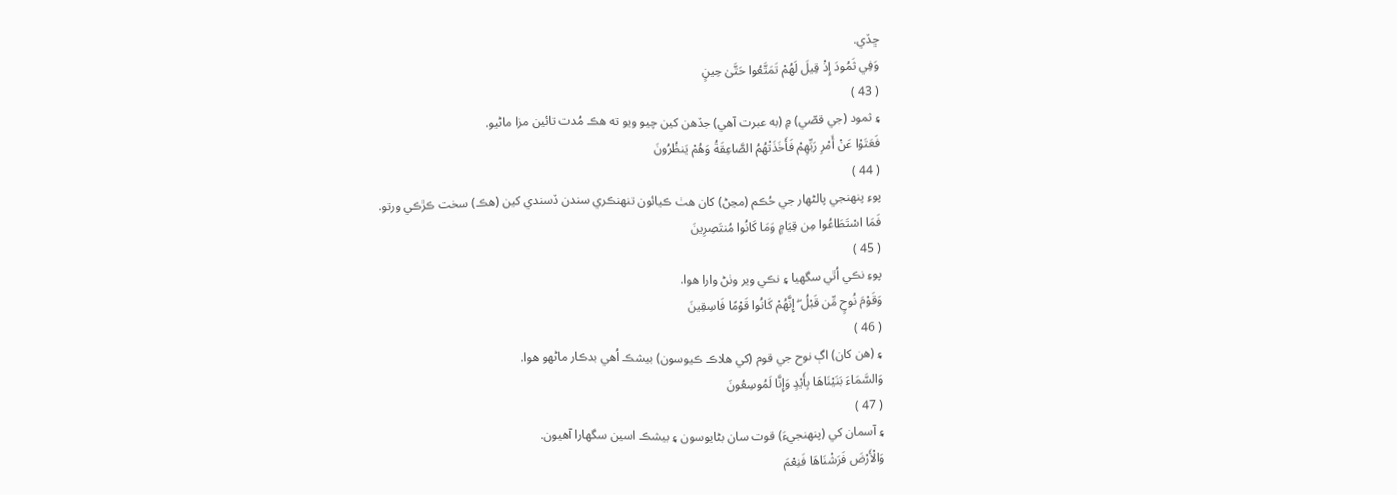ڇڏي.
وَفِي ثَمُودَ إِذْ قِيلَ لَهُمْ تَمَتَّعُوا حَتَّىٰ حِينٍ
( 43 )
۽ ثمود (جي قصّي) ۾ (به عبرت آھي) جڏھن کين چيو ويو ته ھڪ مُدت تائين مزا ماڻيو.
فَعَتَوْا عَنْ أَمْرِ رَبِّهِمْ فَأَخَذَتْهُمُ الصَّاعِقَةُ وَهُمْ يَنظُرُونَ
( 44 )
پوءِ پنھنجي پالڻھار جي حُڪم (مڃڻ) کان ھٺ ڪيائون تنھنڪري سندن ڏسندي کين (ھڪ) سخت ڪڙڪي ورتو.
فَمَا اسْتَطَاعُوا مِن قِيَامٍ وَمَا كَانُوا مُنتَصِرِينَ
( 45 )
پوءِ نڪي اُٿي سگھيا ۽ نڪي وير وٺڻ وارا ھوا.
وَقَوْمَ نُوحٍ مِّن قَبْلُ ۖ إِنَّهُمْ كَانُوا قَوْمًا فَاسِقِينَ
( 46 )
۽ (ھن کان) اڳ نوح جي قوم (کي ھلاڪ ڪيوسون) بيشڪ اُھي بدڪار ماڻھو ھوا.
وَالسَّمَاءَ بَنَيْنَاهَا بِأَيْدٍ وَإِنَّا لَمُوسِعُونَ
( 47 )
۽ آسمان کي (پنھنجيءَ) قوت سان بڻايوسون ۽ بيشڪ اسين سگھارا آھيون.
وَالْأَرْضَ فَرَشْنَاهَا فَنِعْمَ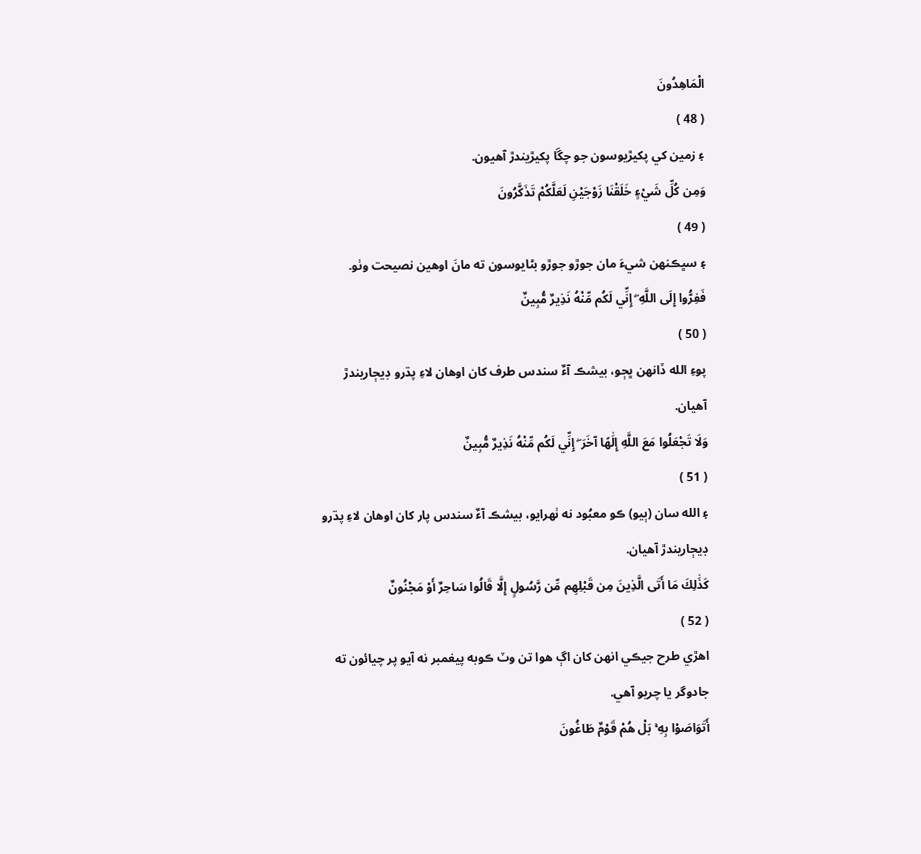الْمَاهِدُونَ
( 48 )
۽ زمين کي پکيڙيوسون جو چڱا پکيڙيندڙ آھيون.
وَمِن كُلِّ شَيْءٍ خَلَقْنَا زَوْجَيْنِ لَعَلَّكُمْ تَذَكَّرُونَ
( 49 )
۽ سڀڪنھن شيءَ مان جوڙو جوڙو بڻايوسون ته مانَ اوھين نصيحت وٺو.
فَفِرُّوا إِلَى اللَّهِ ۖ إِنِّي لَكُم مِّنْهُ نَذِيرٌ مُّبِينٌ
( 50 )
پوءِ الله ڏانھن ڀڄو، بيشڪ آءٌ سندس طرف کان اوھان لاءِ پڌرو ڊيڄاريندڙ آھيان.
وَلَا تَجْعَلُوا مَعَ اللَّهِ إِلَٰهًا آخَرَ ۖ إِنِّي لَكُم مِّنْهُ نَذِيرٌ مُّبِينٌ
( 51 )
۽ الله سان (ٻيو) ڪو معبُود نه ٺھرايو، بيشڪ آءٌ سندس پار کان اوھان لاءِ پڌرو ڊيڄاريندڙ آھيان.
كَذَٰلِكَ مَا أَتَى الَّذِينَ مِن قَبْلِهِم مِّن رَّسُولٍ إِلَّا قَالُوا سَاحِرٌ أَوْ مَجْنُونٌ
( 52 )
اھڙي طرح جيڪي انھن کان اڳ ھوا تن وٽ ڪوبه پيغمبر نه آيو پر چيائون ته جادوگر يا چريو آھي.
أَتَوَاصَوْا بِهِ ۚ بَلْ هُمْ قَوْمٌ طَاغُونَ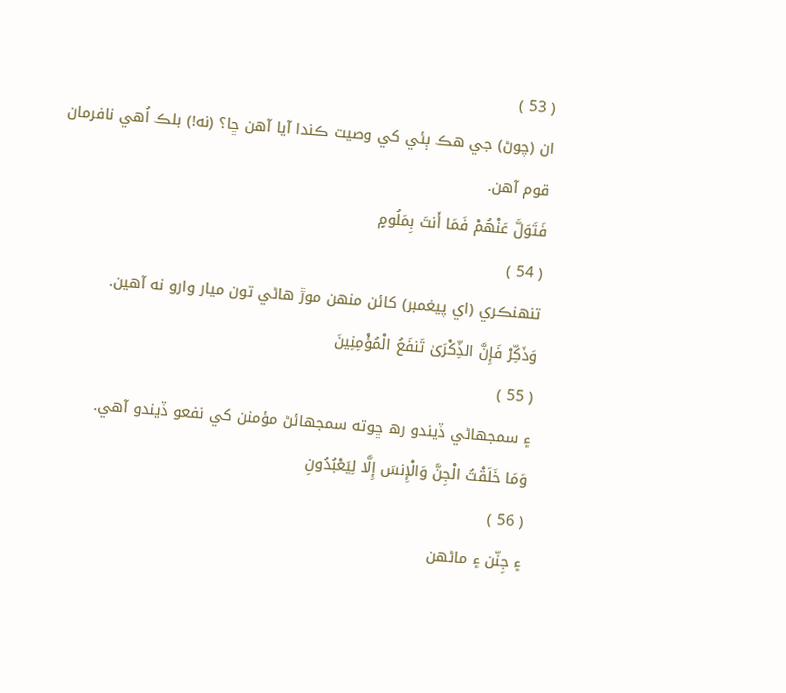( 53 )
ان (چوڻ) جي ھڪ ٻئي کي وصيت ڪندا آيا آھن ڇا؟ (نه!) بلڪ اُھي نافرمان قوم آھن.
فَتَوَلَّ عَنْهُمْ فَمَا أَنتَ بِمَلُومٍ
( 54 )
تنھنڪري (اي پيغمبر) کائن منھن موڙ ھاڻي تون ميار وارو نه آھين.
وَذَكِّرْ فَإِنَّ الذِّكْرَىٰ تَنفَعُ الْمُؤْمِنِينَ
( 55 )
۽ سمجھاڻي ڏيندو رھ ڇوته سمجھائڻ مؤمنن کي نفعو ڏيندو آھي.
وَمَا خَلَقْتُ الْجِنَّ وَالْإِنسَ إِلَّا لِيَعْبُدُونِ
( 56 )
۽ جِنّن ۽ ماڻھن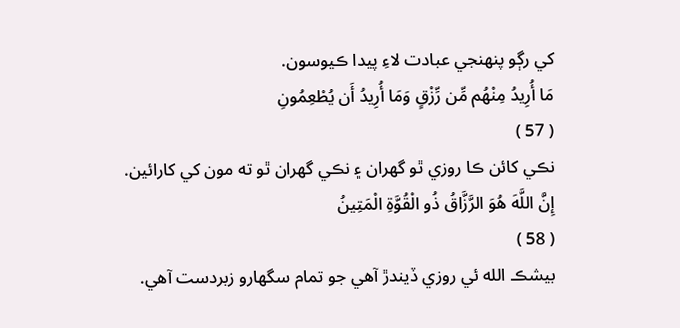کي رڳو پنھنجي عبادت لاءِ پيدا ڪيوسون.
مَا أُرِيدُ مِنْهُم مِّن رِّزْقٍ وَمَا أُرِيدُ أَن يُطْعِمُونِ
( 57 )
نڪي کائن ڪا روزي ٿو گھران ۽ نڪي گھران ٿو ته مون کي کارائين.
إِنَّ اللَّهَ هُوَ الرَّزَّاقُ ذُو الْقُوَّةِ الْمَتِينُ
( 58 )
بيشڪ الله ئي روزي ڏيندڙ آھي جو تمام سگھارو زبردست آھي.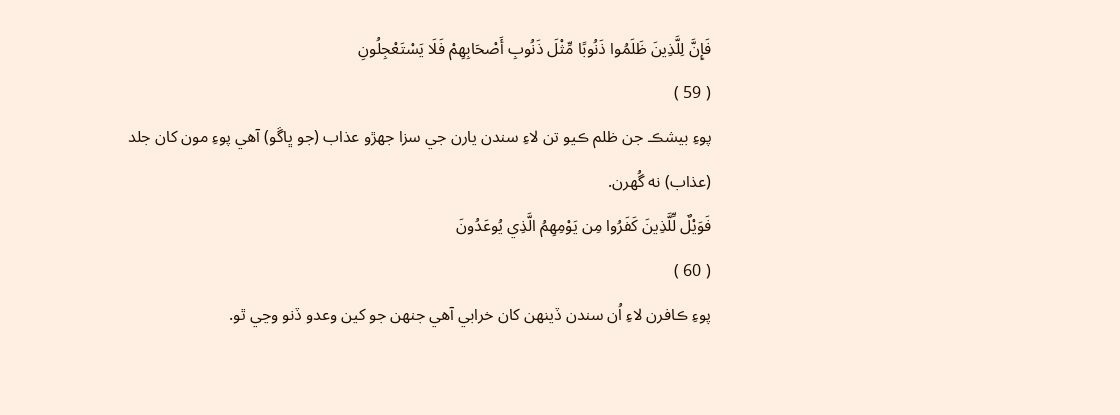فَإِنَّ لِلَّذِينَ ظَلَمُوا ذَنُوبًا مِّثْلَ ذَنُوبِ أَصْحَابِهِمْ فَلَا يَسْتَعْجِلُونِ
( 59 )
پوءِ بيشڪ جن ظلم ڪيو تن لاءِ سندن يارن جي سزا جھڙو عذاب (جو ڀاڱو) آھي پوءِ مون کان جلد (عذاب) نه گُھرن.
فَوَيْلٌ لِّلَّذِينَ كَفَرُوا مِن يَوْمِهِمُ الَّذِي يُوعَدُونَ
( 60 )
پوءِ ڪافرن لاءِ اُن سندن ڏينھن کان خرابي آھي جنھن جو کين وعدو ڏنو وڃي ٿو.